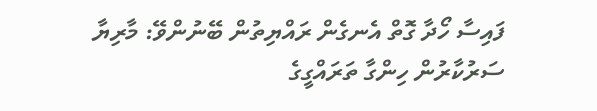ފައިސާ ހޯދާ ގޮތް އެނގެން ރައްޔިތުން ބޭނުންވޭ: މާރިޔާ
ސަރުކާރުން ހިންގާ ތަރައްގީގެ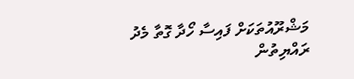މަޝްރޫއުތަކަށް ފައިސާ ހޯދާ ގޮތާ މެދު ރައްޔިތުން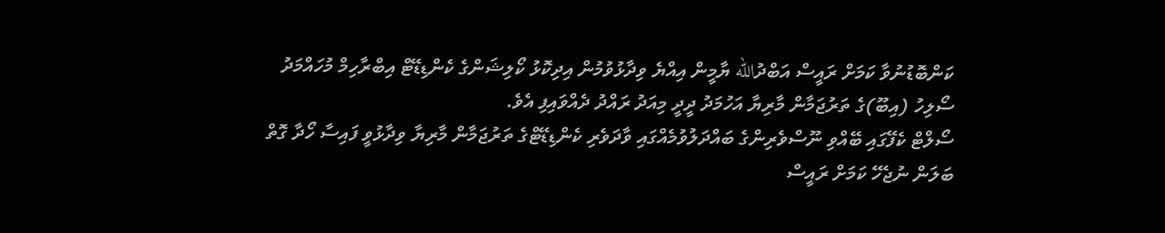ކަންބޮޑުނުވާ ކަމަށް ރައީސް އަބްދުالله ޔާމީން އިއްޔެ ވިދާޅުވުމުން އިދިކޮޅު ކޯލިޝަންގެ ކެންޑިޑޭޓް އިބްރާހިމް މުހައްމަދު ސޯލިހު (އިބޫ)ގެ ތަރުޖަމާން މާރިޔާ އަހުމަދު ދީދީ މިއަދު ރައްދު ދެއްވައިފި އެވެ.
ސޯލްޓް ކެފޭގައި ބޭއްވި ނޫސްވެރިންގެ ބައްދަލުވުމެއްގައި ވާދަވެރި ކެންޑިޑޭޓްގެ ތަރުޖަމާން މާރިޔާ ވިދާޅުވީ ފައިސާ ހޯދާ ގޮތް ބަލަން ނުޖެހޭ ކަމަށް ރައީސް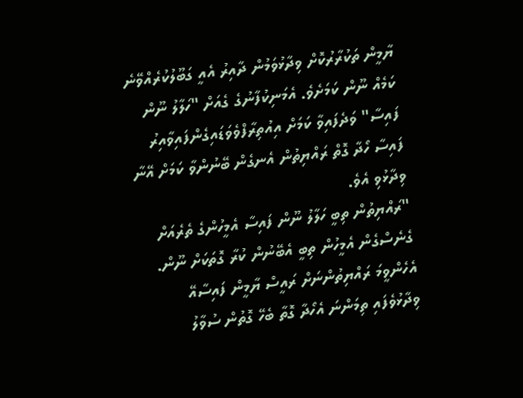ޔާމީން ތަކުރާރުކޮށް ވިދާޅުވަމުން ދާއިރު އެއީ ގަބޫލުކުރެއްވޭނެ ކަމެއް ނޫން ކަމަށެވެ. އެމަނިކުފާނުގެ ގެއަށް "ހަލާލު ނޫން ފައިސާ" ވަދެފައިވާ ކަމަށް އިއުތިރާފްވެވަޑައިގެންފައިވާއިރު ފައިސާ ހޯދާ ގޮތް ރައްޔިތުން އެނގެން ބޭނުންވާ ކަމަށް އޭނާ ވިދާޅުވި އެވެ.
"ރައްޔިތުން ތިބީ ހަލާލު ނޫން ފައިސާ އެމީހުންގެ ތެރެއަށް ގެނެސްގެން އެމީހުން ތިބީ އެބޭނުން ކުރާ ގޮތަކަށް ނޫން. އެހެންވީމަ ރައްޔިތުންނަށް ރައީސް ޔާމީން ފައިސާއޭ ވިދާޅުވެފައި ތިމަންނަ އެހޯދާ ގޮތާ ބެހޭ ގޮތުން ސުވާލު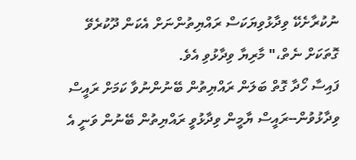ނުކުރާށެކޭ ވިދާޅުވިޔަކަސް ރައްޔިތުންނަށް އެކަން ދޫކުރެވޭ ގޮތަކަށް ނެތް،" މާރިޔާ ވިދާޅުވި އެވެ.
ފައިސާ ހޯދާ ގޮތް ބަލަން ރައްޔިތުން ބޭނުންނުވާ ކަމަށް ރައީސް ވިދާޅުވުން--ރައީސް ޔާމީން ވިދާޅުވީ ރައްޔިތުން ބޭނުން ވަނީ އެ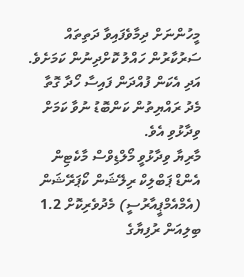މީހުންނަށް ދިމާވެފައިވާ ދަތިތައް ސަރުކާރުން ހައްލު ކޮށްދިނުން ކަމަށެވެ. އަދި އެކަން ފުއްދަން ފައިސާ ހޯދާ ގޮތާ މެދު ރައްޔިތުން ކަންބޮޑު ނުވާ ކަމަށް ވިދާޅުވި އެވެ.
މާރިޔާ ވިދާޅުވީ މޯލްޑިވްސް މާކެޓިން އެންޑް ޕަބްލިކް ރިލޭޝަން ކޯޕަރޭޝަން (އެމްއެމްޕީއާރުސީ) މެދުވެރިކޮށް 1.2 ބިލިއަން ރުފިޔާގެ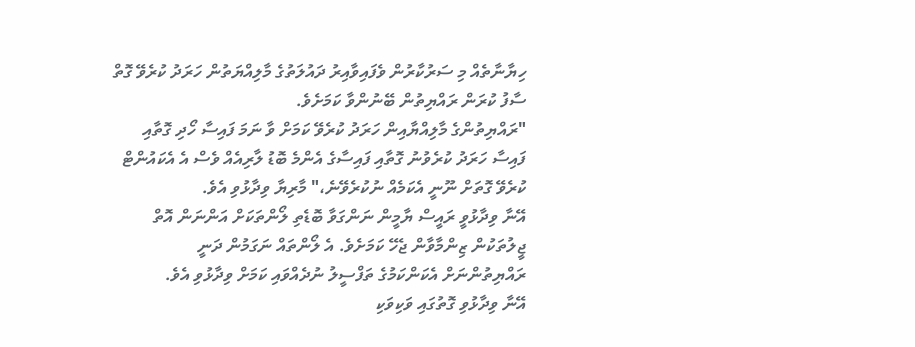ހިޔާނާތެއް މި ސަރުކާރުން ވެފައިވާއިރު ދައުލަތުގެ މާލިއްޔަތުން ހަރަދު ކުރެވޭ ގޮތް ސާފު ކުރަން ރައްޔިތުން ބޭނުންވާ ކަމަށެވެ.
"ރައްޔިތުންގެ މާލިއްޔާއިން ހަރަދު ކުރެވޭ ކަމަށް ވާ ނަމަ ފައިސާ ހޯދި ގޮތާއި ފައިސާ ހަރަދު ކުރެވުނު ގޮތާއި ފައިސާގެ އެންމެ ބޮޑު ލާރިއެއް ވެސް އެ އެކައުންޓް ކުރެވޭ ގޮތަށް ނޫނީ އެކަމެއް ނުކުރެވޭނެ،" މާރިޔާ ވިދާޅުވި އެވެ.
އޭނާ ވިދާޅުވީ ރައީސް ޔާމީން ނަންގަވާ ބޮޑެތި ލޯންތަކަށް އަންނަން އޮތް ޖީލުތަކުން ޒިންމާވާން ޖެހޭ ކަމަށެވެ. އެ ލޯންތައް ނަގަމުން ދަނީ ރައްޔިތުންނަށް އެކަންކަމުގެ ތަފްސީލު ނުދެއްވައި ކަމަށް ވިދާޅުވި އެވެ.
އޭނާ ވިދާޅުވި ގޮތުގައި ވަކިވަކި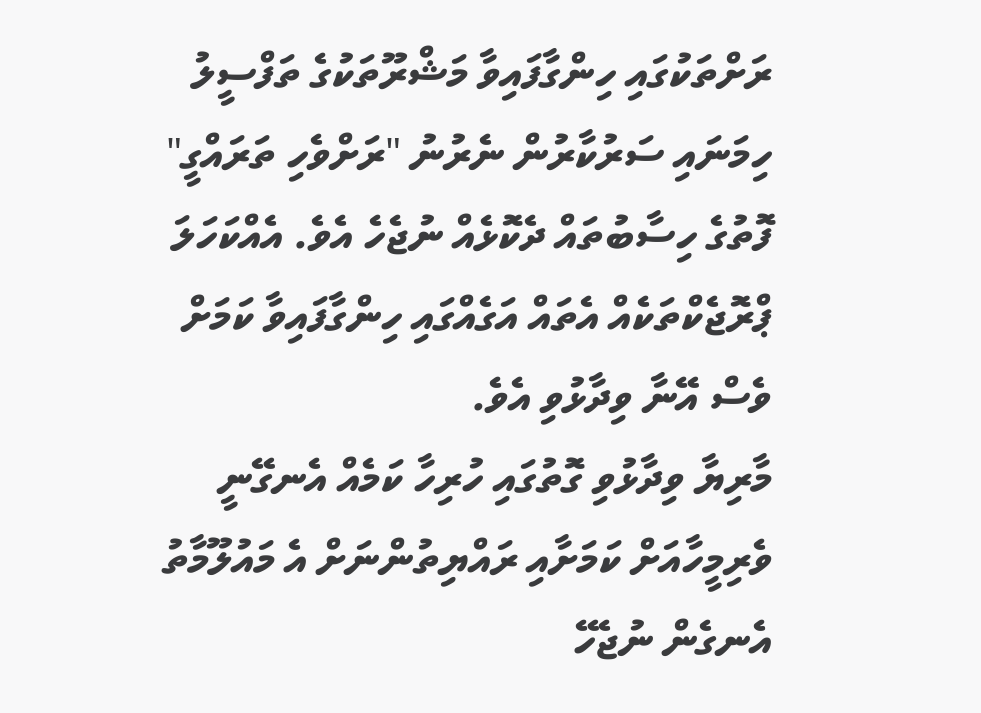ރަށްތަކުގައި ހިންގާފައިވާ މަޝްރޫތަކުގެ ތަފްސީލު ހިމަނައި ސަރުކާރުން ނެރުނު "ރަށްވެހި ތަރައްގީ" ފޮތުގެ ހިސާބުތައް ދެކޮޅެއް ނުޖެހެ އެވެ. އެއްކަހަލަ ޕްރޮޖެކްތަކެއް އެތައް އަގެއްގައި ހިންގާފައިވާ ކަމަށް ވެސް އޭނާ ވިދާޅުވި އެވެ.
މާރިޔާ ވިދާޅުވި ގޮތުގައި ހުރިހާ ކަމެއް އެނގޭނީ ވެރިމީހާއަށް ކަމަށާއި ރައްޔިތުންނަށް އެ މައުލޫމާތު އެނގެން ނުޖެހޭ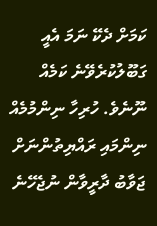ކަމަށް ދެކޭ ނަމަ އެއީ ގަބޫލުކުރެވޭނެ ކަމެއް ނޫނެވެ. ހުރިހާ ނިންމުމެއް ނިންމައި ރައްޔިތުންނަށް ޖަވާބު ދާރީވާން ނުޖެހޭނެ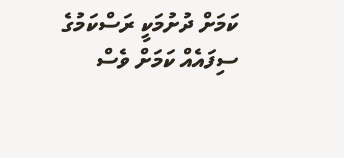ކަމަށް ދުށުމަކީ ރަސްކަމުގެ ސިފައެއް ކަމަށް ވެސް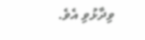ވިދާޅުވި އެވެ.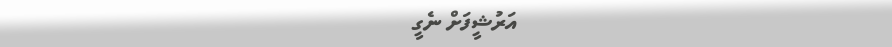އަރުޝީފަށް ނެގީ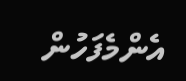އެންމެފަހުން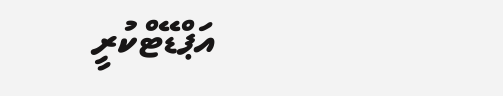އަޕްޑޭޓްކުރީ